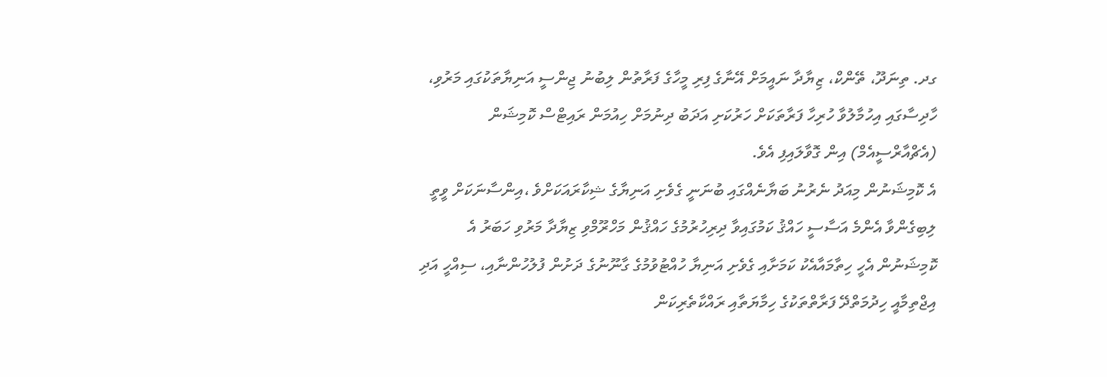ގދ. ތިނަދޫ، ތޭންކް، ޒިޔާދާ ނައީމަށް އޭނާގެ ފިރި މީހާގެ ފަރާތުން ލިބުނު ޖިންސީ އަނިޔާތަކުގައި މަރުވި، ހާދިސާގައި އިހުމާލުވާ ހުރިހާ ފަރާތަކަށް ހަރުކަށި އަދަބު ދިނުމަށް ހިއުމަން ރައިޓްސް ކޮމިޝަން (އެޗްއާރްސީއެމް) އިން ގޮވާލައިފި އެވެ.
އެ ކޮމިޝަނުން މިއަދު ނެރުނު ބަޔާނެއްގައި ބުނަނީ ގެވެށި އަނިޔާގެ ޝިކާރައަކަށްވެ ،އިންސާނަކަށް ވީތީ ލިބިގެންވާ އެންމެ އަސާސީ ހައްޤު ކަމުގައިވާ ދިރިހުރުމުގެ ހައްޤުން މަހްރޫމްވި ޒިޔާދާ މަރުވި ހަބަރު އެ ކޮމިޝަނުން އެހީ ހިތާމައާއެކު ކަމަށާއި ގެވެށި އަނިޔާ ހުއްޓުވުމުގެ ގާނޫނުގެ ދަށުން ފުލުހުންނާއި، ސިއްހީ އަދި އިޖްތިމާއީ ހިދުމަތްދޭ ފަރާތްތަކުގެ ހިމާޔަތާއި ރައްކާތެރިކަން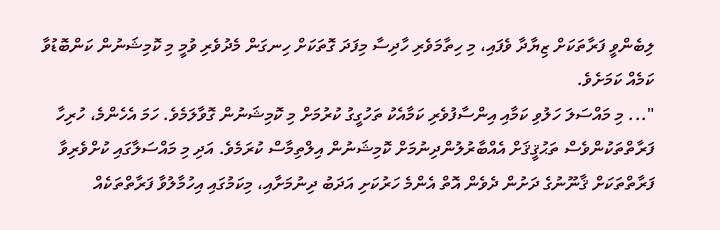ލިބެންވީ ފަރާތަކަށް ޒިޔާދާ ވެފައި، މި ހިތާމަވެރި ހާދިސާ މިފަދަ ގޮތަކަށް ހިނގަން މެދުވެރި ވުމީ މި ކޮމިޝަނުން ކަންބޮޑުވާ ކަމެއް ކަމަށެވެ.
"... މި މައްސަލަ ހަލުވި ކަމާއި އިންސާފުވެރި ކަމާއެކު ތަހުގީގު ކުރުމަށް މި ކޮމިޝަނުން ގޮވާލަމެވެ. ހަމަ އެހެންމެ، ހުރިހާ ފަރާތްތަކުންވެސް ތަޙުޤީޤަށް އެއްބާރުލުންދިނުމަށް ކޮމިޝަނުން އިލްތިމާސް ކުރަމެވެ. އަދި މި މައްސަލާގައި ކުށްވެރިވާ ފަރާތްތަކަށް ޤާނޫނުގެ ދަށުން ދެވެން އޮތް އެންމެ ހަރުކަށި އަދަބު ދިނުމަށާއި، މިކަމުގައި އިހުމާލުވާ ފަރާތްތަކެއް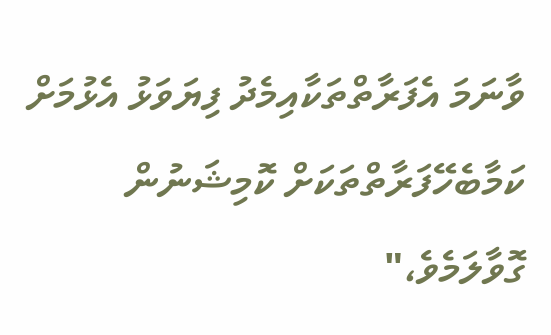ވާނަމަ އެފަރާތްތަކާއިމެދު ފިޔަވަޅު އެޅުމަށް ކަމާބެހޭފަރާތްތަކަށް ކޮމިޝަނުން ގޮވާލަމެވެ،"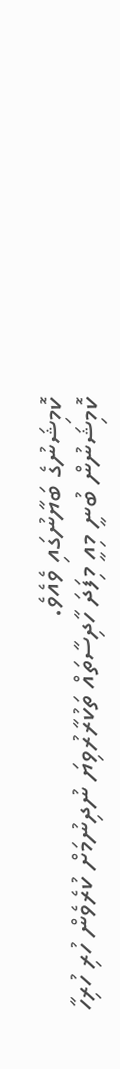ކޮމިޝަނުގެ ބަޔާނުގައި ވެއެވެ.
ކޮމިޝަނުން ބުނީ މިއީ މިފަދަ ހާދިސާތައް ތަކުރާރުވިޔަ ނުދިނުމަށް ކުރެވެން ހުރި ހުރިހާ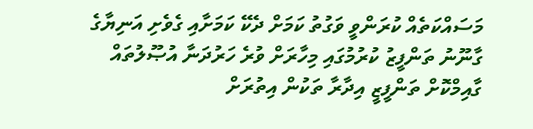މަސައްކަތެއް ކުރަންވީ ވަގުތު ކަމަށް ދެކޭ ކަމަށާއި ގެވެށި އަނިޔާގެ ގާނޫނު ތަންފީޒު ކުރުމުގައި މިހާރަށް ވުރެ ހަރުދަނާ އުޞޫލުތައް ގާއިމްކޮށް ތަންފީޒީ އިދާރާ ތަކުން އިތުރަށް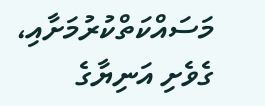މަސައްކަތްކުރުމަށާއި، ގެވެށި އަނިޔާގެ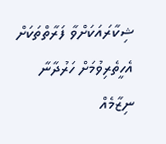ޝިކާރައަކަށްވާ ފަރާތްތަކަށް އެހީތެރިވުމަށް ހަރުދާނާ ނިޒާމެއް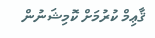ޤާޢިމް ކުރުމަށް ކޮމިޝަނުން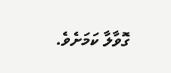ގޮވާލާ ކަމަށެވެ.